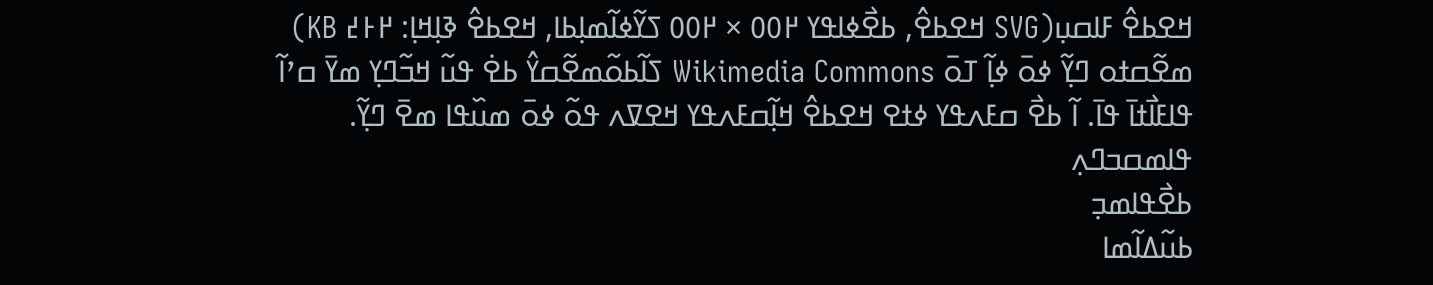ߞߐߕߐ߮ ߓߊߛߎ߲(SVG ߞߐߕߐ߮, ߕߐ߯ߦߊߟߌ ߂߀߀ × ߂߀߀ ߖߌ߬ߦߊ߬ߘߊ߲ߕߊ, ߞߐߕߐ߮ ߢߊ߲ߞߊ߲: ߂߅߄ KB)
ߘߐ߬ߛߙߋ ߣߌ߲߬ ߦߋ߫ ߦߊ߲߬ ߠߋ߫ Wikimedia Commons ߖߊ߬ߕߋ߬ߘߐ߬ߛߌ߮ ߕߐ߭ ߟߎ߬ ߞߏ߬ߣߌ߲ ߘߌ߫ ߛߴߊ߬ ߟߊߓߊ߯ߙߊ߫ ߟߊ߫. ߊ߬ ߕߐ߯ ߛߓߍߟߌ ߦߙߐ ߞߐߕߐ߮ ߞߊ߲߬ߛߓߍߟߌ ߞߐߜߍ ߟߋ߬ ߦߋ߫ ߘߎ߰ߟߊ ߘߐ߫ ߣߌ߲߬.
ߟߊߘߛߏߣߍ߲
ߕߐ߯ߟߊߘߏ߲
ߕߎ߬ߡߊ߬ߘߊ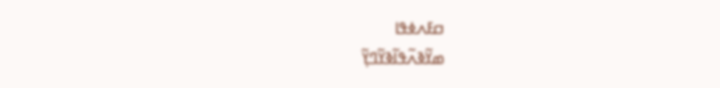ߛߓߍߦߟߊ
ߘߌ߬ߢߍ߬ߟߊ߬ߢߌ߬ߣߌ߲߬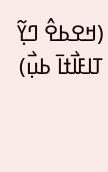(ߞߐߕߐ߮ ߣߌ߲߬ ߠߊߓߊ߯ߙߊ߫ ߕߎ߲߯)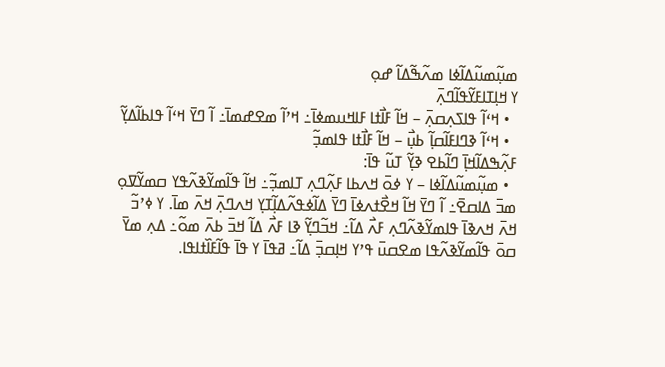ߘߎ߲߬ߘߎ߬ߡߊ߬ߦߊ ߘߍ߬ߒ߬ߡߊ߬ ߝߋ߲
ߌ ߞߊ߲ߠߊߓߌ߬ߟߊ߬ߣߍ߲߫
  • ߞߵߊ߬ ߟߊߖߍ߲ߛߍ߲߫ – ߞߊ߬ ߓߊ߯ߙߊ ߓߊߞߎߘߦߊ߫߸ ߞߴߊ߬ ߘߐߝߘߊ߫߸ ߊ߬ ߣߌ߫ ߞߵߊ߬ ߟߊߕߊ߬ߡߌ߲߬
  • ߞߵߊ߬ ߢߣߊߓߊ߬ߛߊ߲߬ ߕߎ߲߯ – ߞߊ߬ ߓߊ߯ߙߊ ߟߊߘߏ߲߬
ߓߍ߲߬ߒߡߊ߬ߞߊ߲߫ ߣߊ߬ߕߐ ߢߌ߲߬ ߠߎ߬ ߟߊ߫:
  • ߘߎ߲߬ߘߎ߬ߡߊ߬ߦߊ – ߌ ߦߋ߫ ߞߍߕߊ ߓߍ߲߬ߣߍ߲ ߠߊߘߏ߲߬߸ ߞߊ߬ ߟߊ߬ߘߌ߬ߢߍ߬ߟߌ ߛߘߌ߬ߜߋ߲ ߘߏ߫ ߡߊߛߐ߫߸ ߊ߬ ߣߌ߫ ߞߊ߬ ߞߐ߯ߙߍߦߊ߫ ߣߌ߫ ߡߊ߬ߦߟߍ߬ߡߊ߲߬ߠߌ߲ ߞߍߣߍ߲߫ ߞߍ߫ ߘߊ߫. ߌ ߦߴߏ߬ ߞߍ߫ ߞߍߢߊ߫ ߟߊߘߌ߬ߢߍ߬ߣߍ߲ ߓߍ߯ ߡߊ߬߸ ߞߏ߬ߣߌ߲߬ ߢߊ ߓߍ߯ ߡߊ߬ ߞߏ߫ ߕߍ߫ ߘߋ߬߸ ߡߍ߲ ߘߌ߫ ߛߋ߫ ߟߊ߬ߘߌ߬ߢߍ߬ߟߊ ߘߐߛߎ߫ ߟߴߌ ߞߊ߲ߛߏ߲߫ ߡߊ߬߸ ߥߟߊ߫ ߌ ߟߊ߫ ߟߊ߬ߓߊ߰ߙߊߟߊ.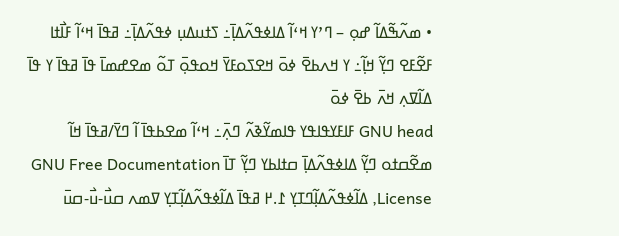• ߘߍ߬ߒ߬ߡߊ߬ ߝߋ߲ – ߣߴߌ ߞߵߊ߬ ߡߊߦߟߍ߬ߡߊ߲߫߸ ߖߙߎߡߎ߲ ߦߟߍ߬ߡߊ߲߫߸ ߥߟߊ߫ ߞߵߊ߬ ߓߊ߯ߙߊ ߓߐ߬ߓߐ ߣߌ߲߬ ߞߊ߲߬߸ ߌ ߞߍߕߐ߫ ߦߋ߫ ߞߐߖߋߓߌ߫ ߞߋߟߋ߲߫ ߠߋ߬ ߘߐߝߘߊ߫ ߟߊ߫ ߥߟߊ߫ ߌ ߟߊ߫ ߡߊ߬ߜߍ߲ ߞߍ߫ ߕߐ߫ ߦߋ߫
GNU head ߓߊߓߌߟߊߟߌ ߟߊߘߌ߬ߢߍ߬ ߣߍ߲߫߸ ߞߵߊ߬ ߘߐߕߟߊ߫ ߊ߬ ߣߌ߫/ߥߟߊ߫ ߞߊ߬ ߘߐ߬ߛߙߋ ߣߌ߲߬ ߡߊߦߟߍ߬ߡߊ߲߫ ߛߙߊߕߌ ߣߌ߲߬ ߠߊ߫ GNU Free Documentation License, ߡߊ߬ߦߟߍ߬ߡߊ߲߬ߣߠߌ߲ ߁.߂ ߥߟߊ߫ ߡߊ߬ߦߟߍ߬ߡߊ߲߬ߠߌ߲ ߜߘߍ ߛߎ߯-ߎ߯-ߛߎ߫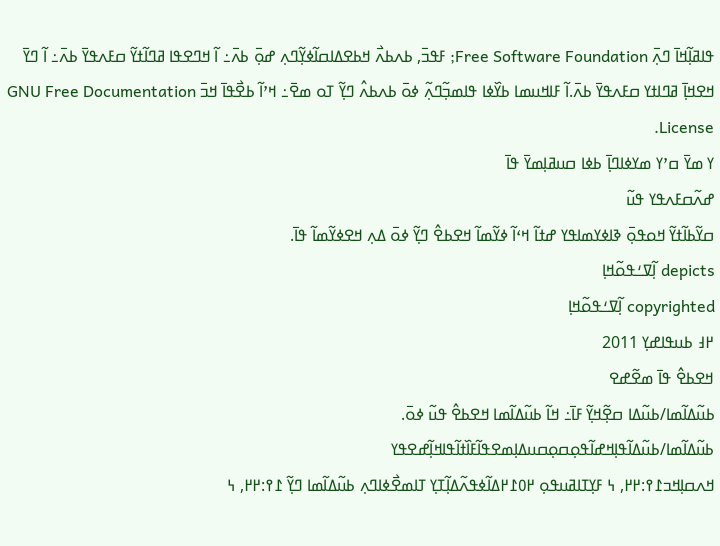ߟߊߥߊ߲߬ߞߊ߫ ߣߍ߲߫ Free Software Foundation; ߓߟߏ߫, ߕߍߕߍ߯ ߞߕߐߡߊߛߊ߬ߦߌ߲߬ߣߍ߲ ߝߋ߲߫ ߕߍ߫߸ ߊ߬ ߞߣߐߟߊ ߥߣߊ߬ߙߌ߬ ߛߓߍߟߌ߫ ߕߍ߫߸ ߊ߬ ߣߌ߫ ߞߐߞߊ߲߫ ߥߣߊߙߌ ߛߓߍߟߌ߫ ߕߍ߫.ߊ߬ ߓߊߞߎߘߊ ߕߌ߰ߦߊ ߟߊߘߏ߲߬ߣߍ߲߬ ߦߋ߫ ߕߍߕߍ߮ ߣߌ߲߬ ߠߋ ߘߐ߫߸ ߞߴߊ߬ ߕߐ߯ߟߊ߫ ߞߏ߫ GNU Free Documentation License.
ߌ ߘߌ߫ ߛߴߌ ߘߌߦߊߣߊ߲߫ ߕߦߊ ߛߎߥߊ߲ߘߌ߫ ߟߊ߫
ߝߍ߬ߛߓߍߟߌ ߟߎ߬
ߛߌ߬ߕߊ߬ߙߌ߬ ߞߋߟߋ߲߫ ߢߊߦߌߘߊߟߌ ߝߙߊ߬ ߞߵߊ߬ ߦߌ߬ߘߊ߬ ߞߐߕߐ߮ ߣߌ߲߬ ߦߋ߫ ߡߍ߲ ߞߐߦߌ߬ߘߊ߬ ߟߊ߫.
depicts ߊ߲߬ߜߑߟߋ߬ߞߊ߲
copyrighted ߊ߲߬ߜߑߟߋ߬ߞߊ߲
߂߃ ߕߎߟߊߝߌ߲ 2011
ߞߐߕߐ߮ ߟߊ߫ ߘߐ߬ߝߐ
ߕߎ߬ߡߊ߬ߘߊ/ߕߎ߬ߡߊ ߛߐ߲߬ߞߌ߲߬ ߓߊ߫߸ ߞߊ߬ ߕߎ߬ߡߊ߬ߘߊ ߞߐߕߐ߮ ߟߎ߬ ߦߋ߫.
ߕߎ߬ߡߊ߬ߘߊ/ߕߎ߬ߡߊ߬ߟߊ߲ߞߝߊ߬ߟߋ߲ߛߋ߲ߛߎߡߊ߲ߘߐߟߊ߬ߓߊ߰ߙߊ߬ߟߊߞߊ߲߬ߝߐߟߌ
ߞߍߛߊ߲ߞߏ߁߉:߂߂, ߆ ߓߌ߲ߠߊߥߎߟߋ߲ ߂߀߁߂ߡߊ߬ߦߟߍ߬ߡߊ߲߬ߠߌ߲ ߠߊߘߐ߯ߦߊߣߍ߲ ߕߎ߬ߡߊ߬ߘߊ ߣߌ߲߬ ߁߉:߂߂, ߆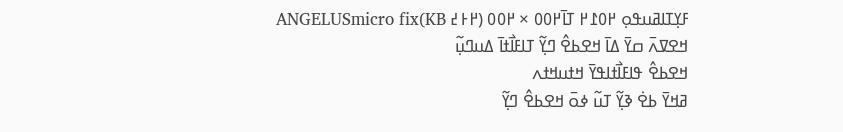ߓߌ߲ߠߊߥߎߟߋ߲ ߂߀߁߂ ߠߊ߫߂߀߀ × ߂߀߀ (߂߅߄ KB)ANGELUSmicro fix
ߞߐߜߍ߫ ߛߌ߫ ߡߊ߫ ߞߐߕߐ߮ ߣߌ߲߬ ߠߊߓߊ߯ߙߊ߫ ߡߎߣߎ߲߬
ߞߐߕߐ߮ ߟߊߓߊ߯ߙߊߟߌ߫ ߞߙߎߞߙߍ
ߥߞߌ߫ ߕߐ߭ ߢߌ߲߬ ߠߎ߬ ߦߋ߫ ߞߐߕߐ߮ ߣߌ߲߬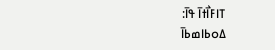ߠߊߓߊ߯ߙߊ߫ ߟߊ߫:
ߡߋߕߊߘߕߊ߫